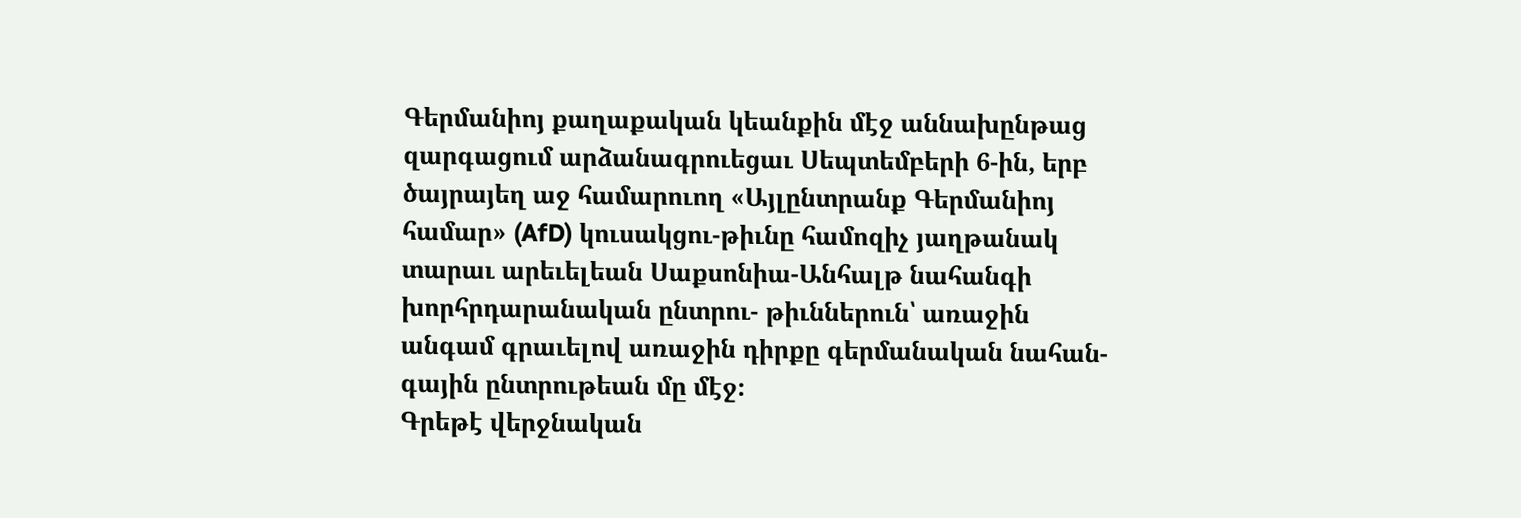Գերմանիոյ քաղաքական կեանքին մէջ աննախընթաց զարգացում արձանագրուեցաւ Սեպտեմբերի 6-ին, երբ ծայրայեղ աջ համարուող «Այլընտրանք Գերմանիոյ համար» (AfD) կուսակցու-թիւնը համոզիչ յաղթանակ տարաւ արեւելեան Սաքսոնիա-Անհալթ նահանգի խորհրդարանական ընտրու- թիւններուն՝ առաջին անգամ գրաւելով առաջին դիրքը գերմանական նահան- գային ընտրութեան մը մէջ։
Գրեթէ վերջնական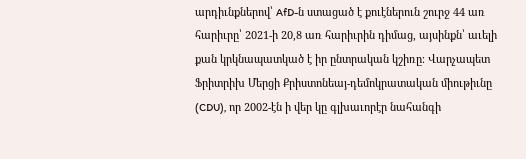արդիւնքներով՝ AfD-ն ստացած է քուէներուն շուրջ 44 առ հարիւրը՝ 2021-ի 20,8 առ հարիւրին դիմաց, այսինքն՝ աւելի քան կրկնապատկած է իր ընտրական կշիռը։ Վարչապետ Ֆրիտրիխ Մերցի Քրիստոնեայ-դեմոկրատական միութիւնը (CDU), որ 2002-էն ի վեր կը գլխաւորէր նահանգի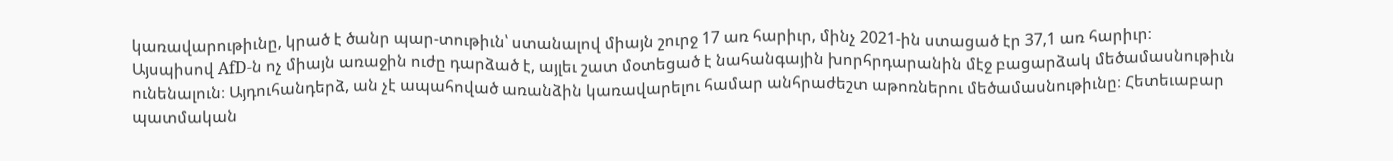կառավարութիւնը, կրած է ծանր պար-տութիւն՝ ստանալով միայն շուրջ 17 առ հարիւր, մինչ 2021-ին ստացած էր 37,1 առ հարիւր։
Այսպիսով AfD-ն ոչ միայն առաջին ուժը դարձած է, այլեւ շատ մօտեցած է նահանգային խորհրդարանին մէջ բացարձակ մեծամասնութիւն ունենալուն։ Այդուհանդերձ, ան չէ ապահոված առանձին կառավարելու համար անհրաժեշտ աթոռներու մեծամասնութիւնը։ Հետեւաբար պատմական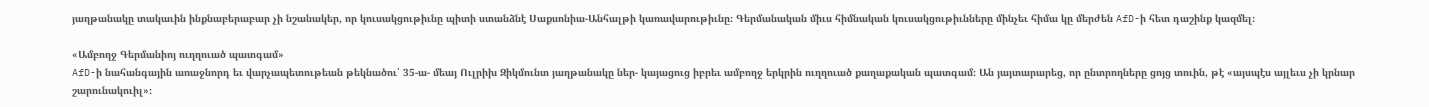յաղթանակը տակաւին ինքնաբերաբար չի նշանակեր, որ կուսակցութիւնը պիտի ստանձնէ Սաքսոնիա-Անհալթի կառավարութիւնը։ Գերմանական միւս հիմնական կուսակցութիւնները մինչեւ հիմա կը մերժեն AfD-ի հետ դաշինք կազմել։

«Ամբողջ Գերմանիոյ ուղղուած պատգամ»
AfD-ի նահանգային առաջնորդ եւ վարչապետութեան թեկնածու՝ 35-ա- մեայ Ուլրիխ Զիկմունտ յաղթանակը ներ- կայացուց իբրեւ ամբողջ երկրին ուղղուած քաղաքական պատգամ։ Ան յայտարարեց, որ ընտրողները ցոյց տուին, թէ «այսպէս այլեւս չի կրնար շարունակուիլ»։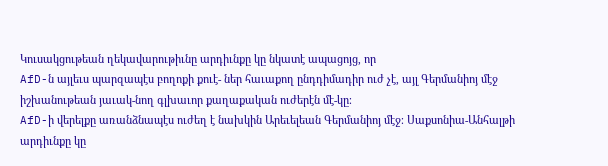Կուսակցութեան ղեկավարութիւնը արդիւնքը կը նկատէ ապացոյց, որ
AfD-ն այլեւս պարզապէս բողոքի քուէ- ներ հաւաքող ընդդիմադիր ուժ չէ, այլ Գերմանիոյ մէջ իշխանութեան յաւակ-նող գլխաւոր քաղաքական ուժերէն մէ-կը։
AfD-ի վերելքը առանձնապէս ուժեղ է նախկին Արեւելեան Գերմանիոյ մէջ։ Սաքսոնիա-Անհալթի արդիւնքը կը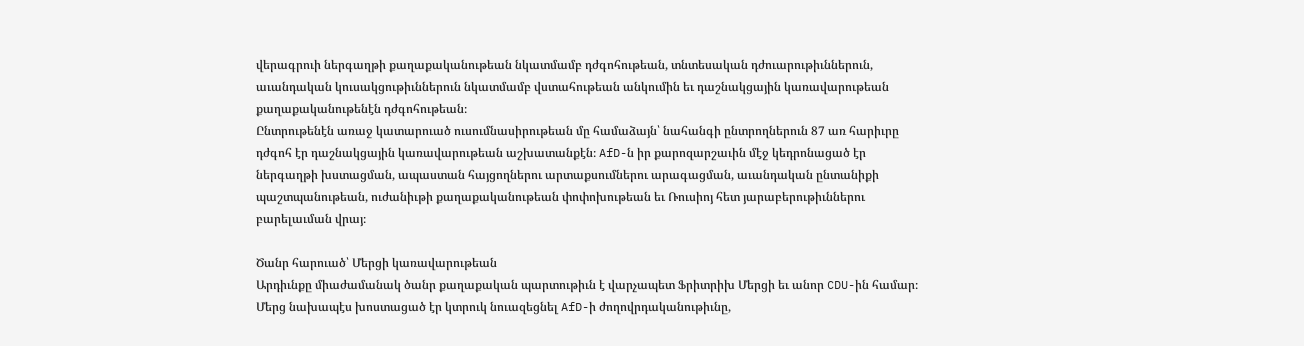վերագրուի ներգաղթի քաղաքականութեան նկատմամբ դժգոհութեան, տնտեսական դժուարութիւններուն, աւանդական կուսակցութիւններուն նկատմամբ վստահութեան անկումին եւ դաշնակցային կառավարութեան քաղաքականութենէն դժգոհութեան։
Ընտրութենէն առաջ կատարուած ուսումնասիրութեան մը համաձայն՝ նահանգի ընտրողներուն 87 առ հարիւրը դժգոհ էր դաշնակցային կառավարութեան աշխատանքէն։ AfD-ն իր քարոզարշաւին մէջ կեդրոնացած էր ներգաղթի խստացման, ապաստան հայցողներու արտաքսումներու արագացման, աւանդական ընտանիքի պաշտպանութեան, ուժանիւթի քաղաքականութեան փոփոխութեան եւ Ռուսիոյ հետ յարաբերութիւններու բարելաւման վրայ։

Ծանր հարուած՝ Մերցի կառավարութեան
Արդիւնքը միաժամանակ ծանր քաղաքական պարտութիւն է վարչապետ Ֆրիտրիխ Մերցի եւ անոր CDU-ին համար։ Մերց նախապէս խոստացած էր կտրուկ նուազեցնել AfD-ի ժողովրդականութիւնը,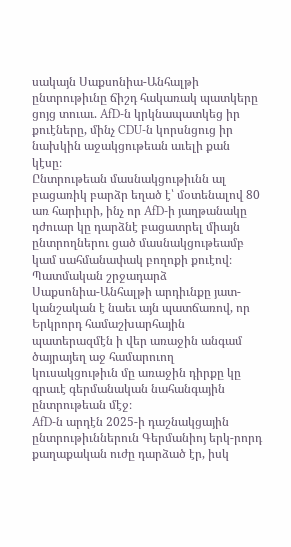սակայն Սաքսոնիա-Անհալթի ընտրութիւնը ճիշդ հակառակ պատկերը ցոյց տուաւ. AfD-ն կրկնապատկեց իր քուէները, մինչ CDU-ն կորսնցուց իր նախկին աջակցութեան աւելի քան կէսը։
Ընտրութեան մասնակցութիւնն ալ բացառիկ բարձր եղած է՝ մօտենալով 80 առ հարիւրի, ինչ որ AfD-ի յաղթանակը դժուար կը դարձնէ բացատրել միայն ընտրողներու ցած մասնակցութեամբ կամ սահմանափակ բողոքի քուէով։
Պատմական շրջադարձ
Սաքսոնիա-Անհալթի արդիւնքը յատ- կանշական է նաեւ այն պատճառով, որ Երկրորդ համաշխարհային պատերազմէն ի վեր առաջին անգամ ծայրայեղ աջ համարուող կուսակցութիւն մը առաջին դիրքը կը գրաւէ գերմանական նահանգային ընտրութեան մէջ։
AfD-ն արդէն 2025-ի դաշնակցային ընտրութիւններուն Գերմանիոյ երկ-րորդ քաղաքական ուժը դարձած էր, իսկ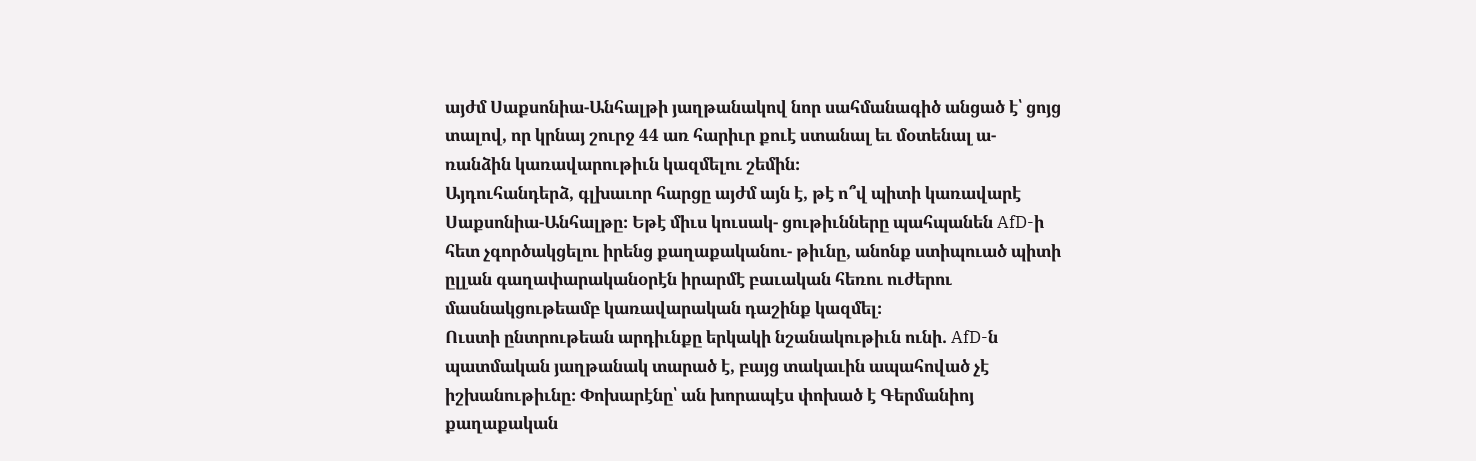այժմ Սաքսոնիա-Անհալթի յաղթանակով նոր սահմանագիծ անցած է՝ ցոյց տալով, որ կրնայ շուրջ 44 առ հարիւր քուէ ստանալ եւ մօտենալ ա- ռանձին կառավարութիւն կազմելու շեմին։
Այդուհանդերձ, գլխաւոր հարցը այժմ այն է, թէ ո՞վ պիտի կառավարէ Սաքսոնիա-Անհալթը։ Եթէ միւս կուսակ- ցութիւնները պահպանեն AfD-ի հետ չգործակցելու իրենց քաղաքականու- թիւնը, անոնք ստիպուած պիտի ըլլան գաղափարականօրէն իրարմէ բաւական հեռու ուժերու մասնակցութեամբ կառավարական դաշինք կազմել։
Ուստի ընտրութեան արդիւնքը երկակի նշանակութիւն ունի. AfD-ն պատմական յաղթանակ տարած է, բայց տակաւին ապահոված չէ իշխանութիւնը։ Փոխարէնը՝ ան խորապէս փոխած է Գերմանիոյ քաղաքական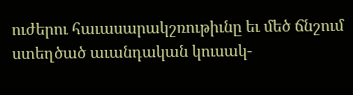ուժերու հաւասարակշռութիւնը եւ մեծ ճնշում ստեղծած աւանդական կուսակ-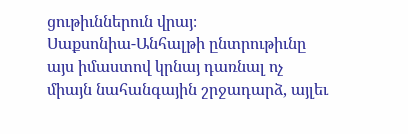ցութիւններուն վրայ։
Սաքսոնիա-Անհալթի ընտրութիւնը այս իմաստով կրնայ դառնալ ոչ միայն նահանգային շրջադարձ, այլեւ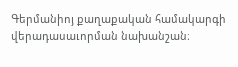Գերմանիոյ քաղաքական համակարգի վերադասաւորման նախանշան։